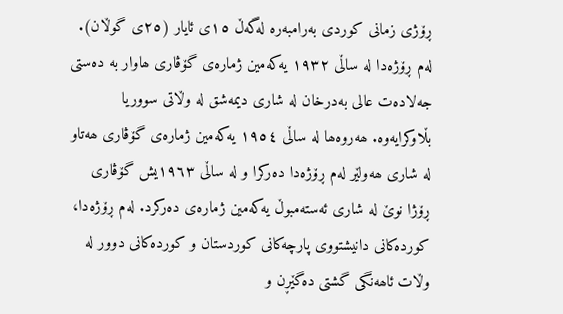ڕۆژی زمانی کوردی بەرامبەرە لەگەڵ ١٥ی ئایار (٢٥ی گوڵان). لەم ڕۆژەدا لە ساڵی ١٩٣٢ یەکەمین ژمارەی گۆڤاری ھاوار بە دەستی جەلادەت عالی بەدرخان لە شاری دیمەشق لە وڵاتی سووریا بڵاوکرایەوە. ھەروەھا لە ساڵی ١٩٥٤ یەکەمین ژمارەی گۆڤاری ھەتاو لە شاری ھەولێر لەم ڕۆژەدا دەرکرا و لە ساڵی ١٩٦٣یش گۆڤاری ڕۆژا نوێ لە شاری ئەستەمبوڵ یەکەمین ژمارەی دەرکرد. لەم ڕۆژەدا، کوردەکانی دانیشتووی پارچەکانی کوردستان و کوردەکانی دوور لە وڵات ئاھەنگی گشتی دەگێڕن و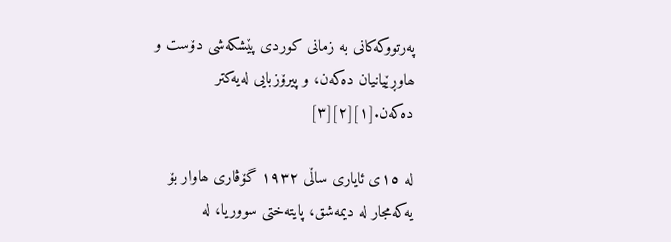پەرتووکەکانی بە زمانی کوردی پێشکەشی دۆست و ھاوڕێیانیان دەکەن، و پیرۆزبایی لەیەکتر دەکەن.[١][٢][٣]

لە ١٥ی ئایاری ساڵی ١٩٣٢ گۆڤاری ھاوار بۆ یەکەمجار لە دیمەشق، پایتەختی سووریا، لە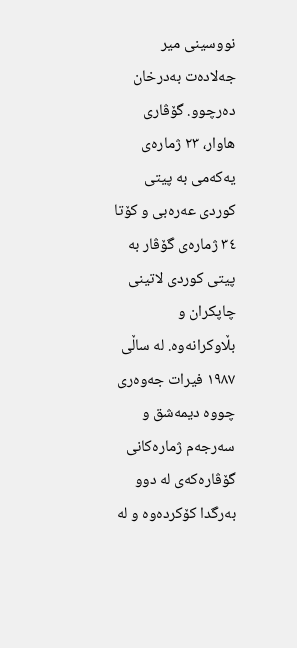نووسینی میر جەلادەت بەدرخان دەرچوو. گۆڤاری ھاوار، ٢٣ ژمارەی یەکەمی بە پیتی کوردی عەرەبی و کۆتا ٣٤ ژمارەی گۆڤار بە پیتی کوردی لاتینی چاپکران و بڵاوکرانەوە. لە ساڵی ١٩٨٧ فیرات جەوەری چووە دیمەشق و سەرجەم ژمارەکانی گۆڤارەکەی لە دوو بەرگدا کۆکردەوە و لە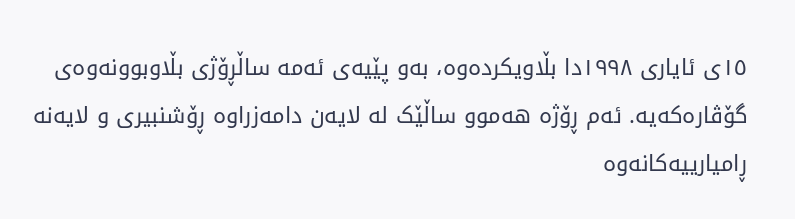١٥ی ئایاری ١٩٩٨دا بڵاویکردەوە، بەو پێیەی ئەمە ساڵڕۆژی بڵاوبوونەوەی گۆڤارەکەیە. ئەم ڕۆژە ھەموو ساڵێک لە لایەن دامەزراوە ڕۆشنبیری و لایەنە ڕامیارییەکانەوە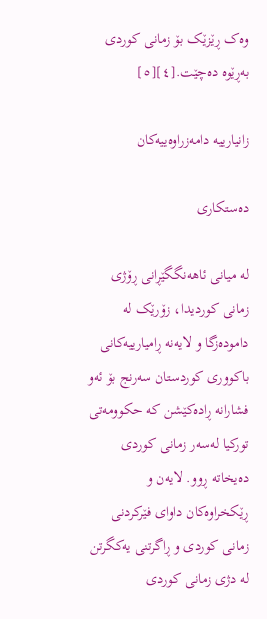وەک ڕێزێک بۆ زمانی کوردی بەڕێوە دەچێت.[٤][٥]

زانیارییە دامەزراوەییەکان

دەستکاری

لە میانی ئاھەنگگێڕانی ڕۆژی زمانی کوردیدا، زۆرێک لە دامودەزگا و لایەنە ڕامیارییەکانی باکووری کوردستان سەرنج بۆ ئەو فشارانە ڕادەکێشن کە حکوومەتی تورکیا لەسەر زمانی کوردی دەیخاتە ڕوو. لایەن و ڕێکخراوەکان داوای فێرکردنی زمانی کوردی و ڕاگرتنی یەکگرتن لە دژی زمانی کوردی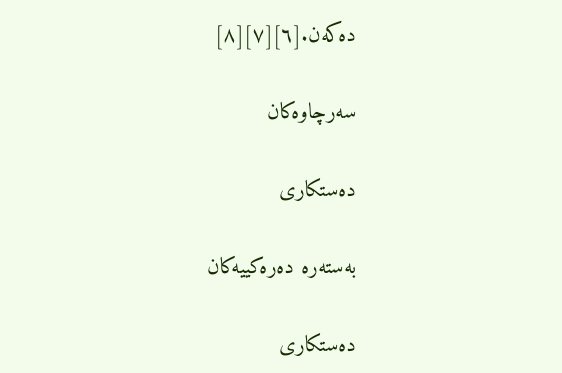دەکەن.[٦][٧][٨]

سەرچاوەکان

دەستکاری

بەستەرە دەرەکییەکان

دەستکاری